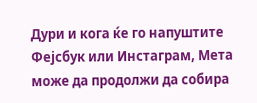Дури и кога ќе го напуштите Фејсбук или Инстаграм, Мета може да продолжи да собира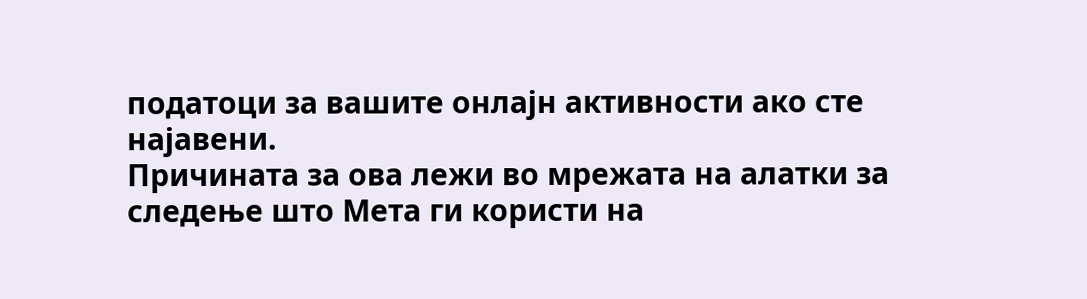податоци за вашите онлајн активности ако сте најавени.
Причината за ова лежи во мрежата на алатки за следење што Мета ги користи на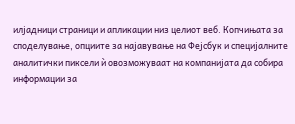илјадници страници и апликации низ целиот веб. Копчињата за споделување, опциите за најавување на Фејсбук и специјалните аналитички пиксели ѝ овозможуваат на компанијата да собира информации за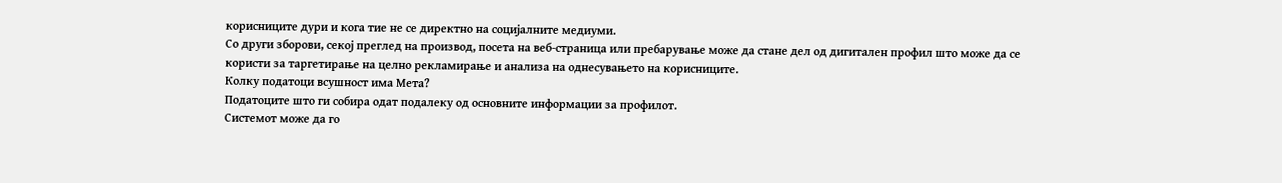корисниците дури и кога тие не се директно на социјалните медиуми.
Со други зборови, секој преглед на производ, посета на веб-страница или пребарување може да стане дел од дигитален профил што може да се користи за таргетирање на целно рекламирање и анализа на однесувањето на корисниците.
Колку податоци всушност има Мета?
Податоците што ги собира одат подалеку од основните информации за профилот.
Системот може да го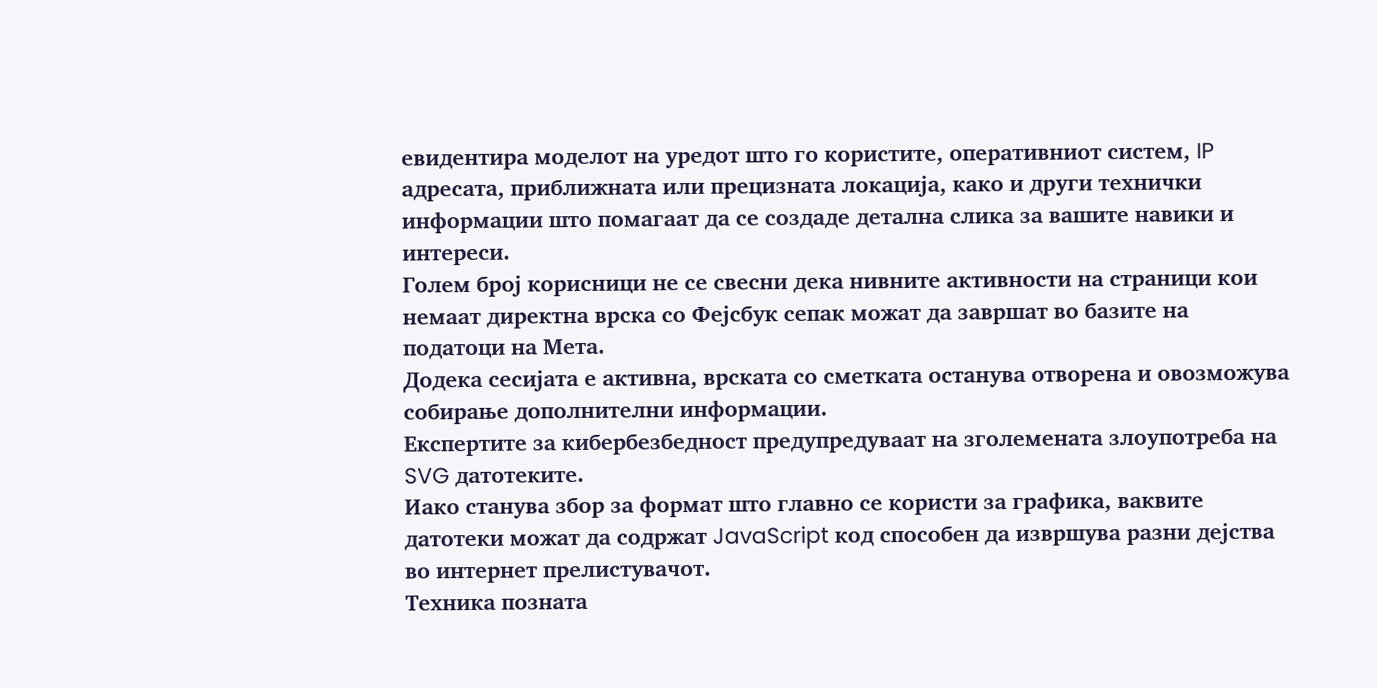евидентира моделот на уредот што го користите, оперативниот систем, IP адресата, приближната или прецизната локација, како и други технички информации што помагаат да се создаде детална слика за вашите навики и интереси.
Голем број корисници не се свесни дека нивните активности на страници кои немаат директна врска со Фејсбук сепак можат да завршат во базите на податоци на Мета.
Додека сесијата е активна, врската со сметката останува отворена и овозможува собирање дополнителни информации.
Експертите за кибербезбедност предупредуваат на зголемената злоупотреба на SVG датотеките.
Иако станува збор за формат што главно се користи за графика, ваквите датотеки можат да содржат JavaScript код способен да извршува разни дејства во интернет прелистувачот.
Техника позната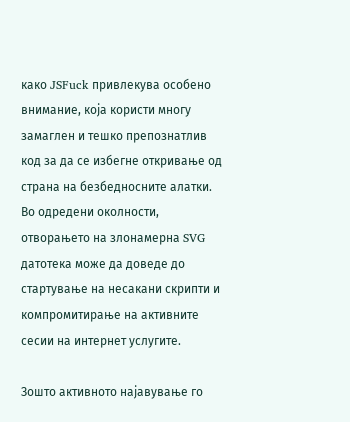како JSFuck привлекува особено внимание, која користи многу замаглен и тешко препознатлив код за да се избегне откривање од страна на безбедносните алатки. Во одредени околности, отворањето на злонамерна SVG датотека може да доведе до стартување на несакани скрипти и компромитирање на активните сесии на интернет услугите.

Зошто активното најавување го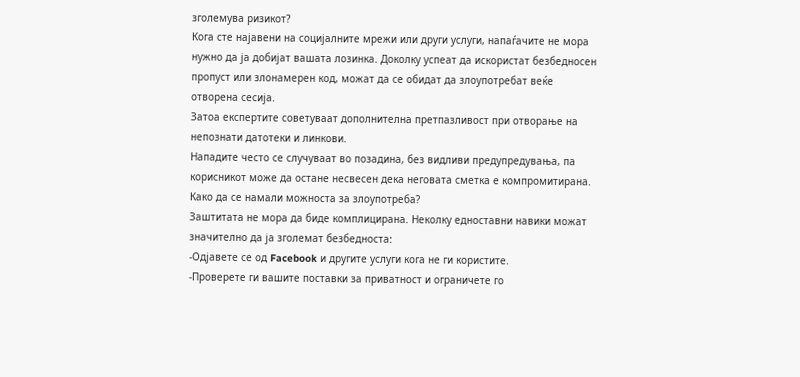зголемува ризикот?
Кога сте најавени на социјалните мрежи или други услуги, напаѓачите не мора нужно да ја добијат вашата лозинка. Доколку успеат да искористат безбедносен пропуст или злонамерен код, можат да се обидат да злоупотребат веќе отворена сесија.
Затоа експертите советуваат дополнителна претпазливост при отворање на непознати датотеки и линкови.
Нападите често се случуваат во позадина, без видливи предупредувања, па корисникот може да остане несвесен дека неговата сметка е компромитирана.
Како да се намали можноста за злоупотреба?
Заштитата не мора да биде комплицирана. Неколку едноставни навики можат значително да ја зголемат безбедноста:
-Одјавете се од Facebook и другите услуги кога не ги користите.
-Проверете ги вашите поставки за приватност и ограничете го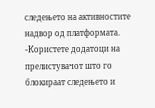следењето на активностите надвор од платформата.
-Користете додатоци на прелистувачот што го блокираат следењето и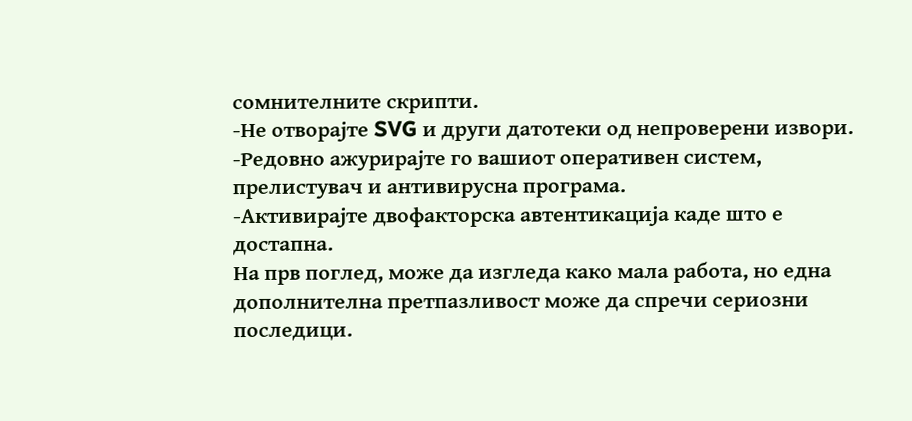сомнителните скрипти.
-Не отворајте SVG и други датотеки од непроверени извори.
-Редовно ажурирајте го вашиот оперативен систем, прелистувач и антивирусна програма.
-Активирајте двофакторска автентикација каде што е достапна.
На прв поглед, може да изгледа како мала работа, но една дополнителна претпазливост може да спречи сериозни последици.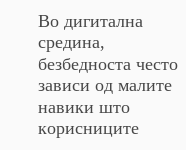Во дигитална средина, безбедноста често зависи од малите навики што корисниците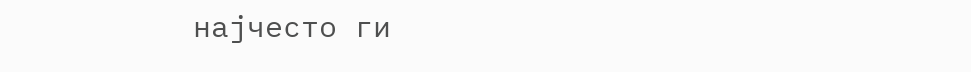најчесто ги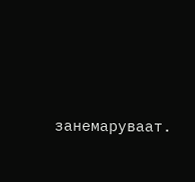занемаруваат.